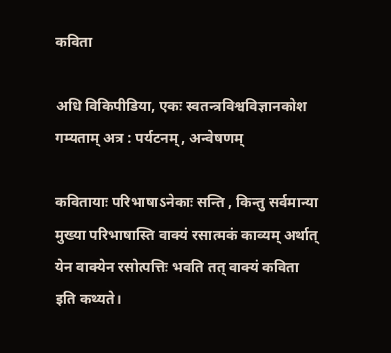कविता

अधि विकिपीडिया, एकः स्वतन्त्रविश्वविज्ञानकोश
गम्यताम् अत्र : पर्यटनम्, अन्वेषणम्

कवितायाः परिभाषाऽनेकाः सन्ति , किन्तु सर्वमान्या मुख्या परिभाषास्ति वाक्यं रसात्मकं काव्यम् अर्थात् येन वाक्येन रसोत्पत्तिः भवति तत् वाक्यं कविता इति कथ्यते।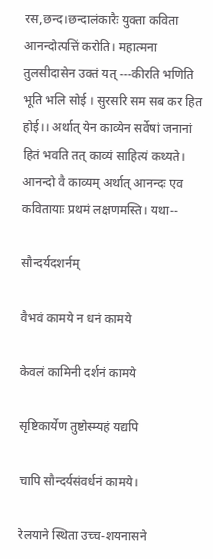रस,छन्द।छन्दालंकारैः युक्ता कविता आनन्दोत्पत्तिं करोति। महात्मना तुलसीदासेन उक्तं यत् ---कीरति भणिति भूति भलि सोई । सुरसरि सम सब कर हित होई।। अर्थात् येन काव्येन सर्वेषां जनानां हितं भवति तत् काव्यं साहित्यं कथ्यते। आनन्दो वै काव्यम् अर्थात् आनन्दः एव कवितायाः प्रथमं लक्षणमस्ति। यथा--

सौन्दर्यदशर्नम्

वैभवं कामये न धनं कामये

केवलं कामिनी दर्शनं कामये

सृष्टिकार्येण तुष्टोस्म्यहं यद्यपि

चापि सौन्दर्यसंवर्धनं कामये।

रेलयाने स्थिता उच्च-शयनासने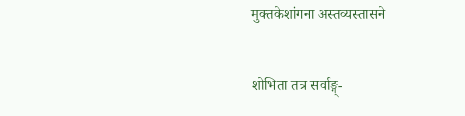मुक्तकेशांगना अस्तव्यस्तासने

शोभिता तत्र सर्वाङ्ग्-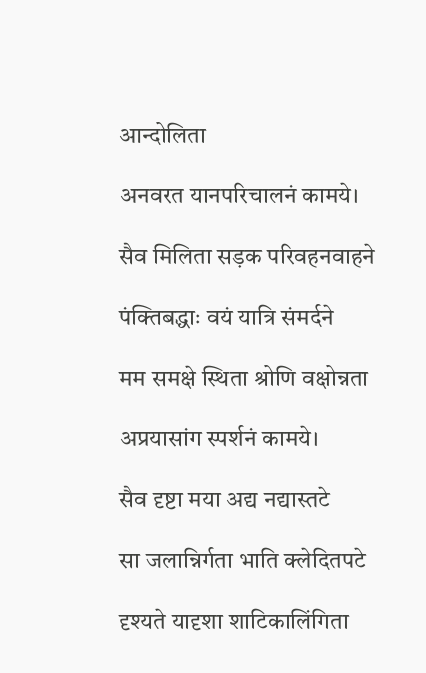आन्दोलिता

अनवरत यानपरिचालनं कामये।

सैव मिलिता सड़क परिवहनवाहने

पंक्तिबद्धाः वयं यात्रि संमर्दने

मम समक्षे स्थिता श्रोणि वक्षोन्नता

अप्रयासांग स्पर्शनं कामये।

सैव दृष्टा मया अद्य नद्यास्तटे

सा जलान्निर्गता भाति क्लेदितपटे

दृश्यते यादृशा शाटिकालिंगिता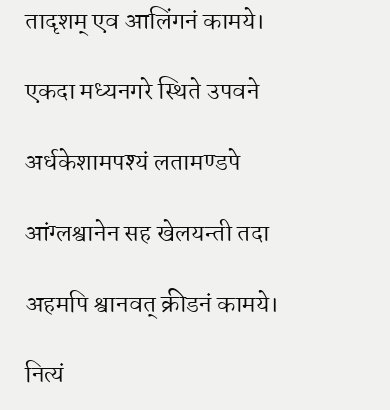तादृशम् एव आलिंगनं कामये।

एकदा मध्यनगरे स्थिते उपवने

अर्धकेशामपश्यं लतामण्डपे

आंग्लश्वानेन सह खेलयन्ती तदा

अहमपि श्वानवत् क्रीडनं कामये।

नित्यं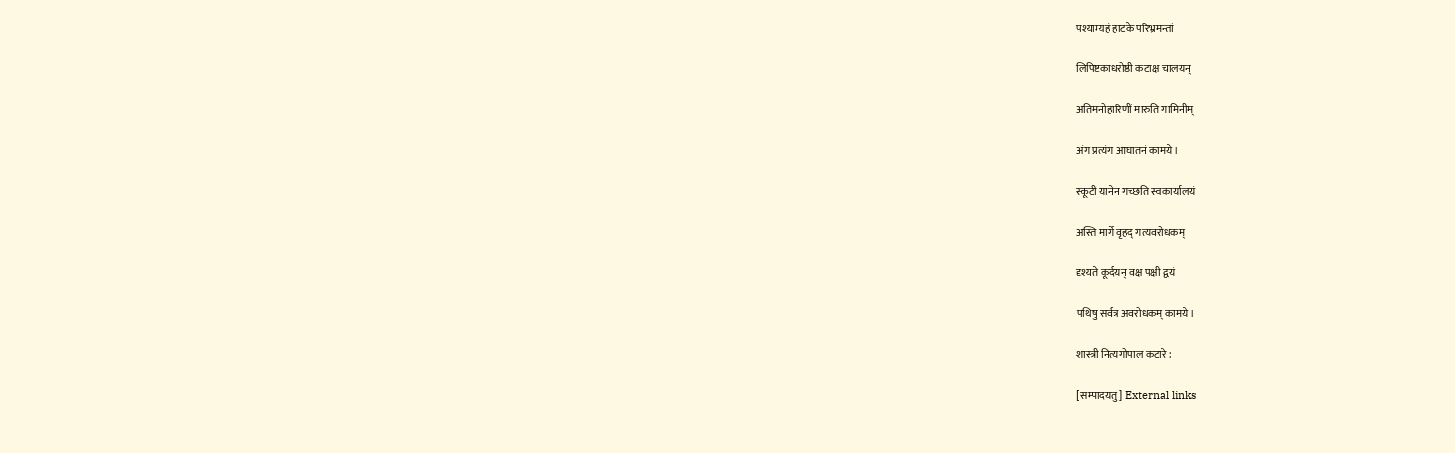पश्याम्यहं हाटके परिभ्रमन्तां

लिपिष्टकाधरोष्ठी कटाक्ष चालयन्

अतिमनोहारिणीं मारुति गामिनीम्

अंग प्रत्यंग आघातनं कामये।

स्कूटी यानेन गच्छति स्वकार्यालयं

अस्ति मार्गे वृहद् गत्यवरोधकम्

दृश्यते कूर्दयन् वक्ष पक्षी द्वयं

पथिषु सर्वत्र अवरोधकम् कामये।

शास्त्री नित्यगोपाल कटारे :

[सम्पादयतु] External links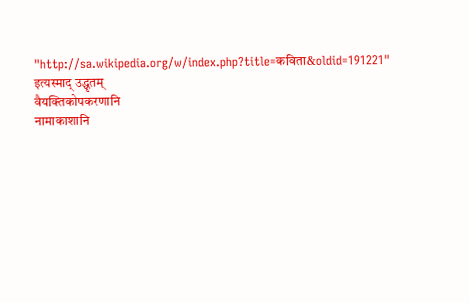"http://sa.wikipedia.org/w/index.php?title=कविता&oldid=191221" इत्यस्माद् उद्धृतम्
वैयक्तिकोपकरणानि
नामाकाशानि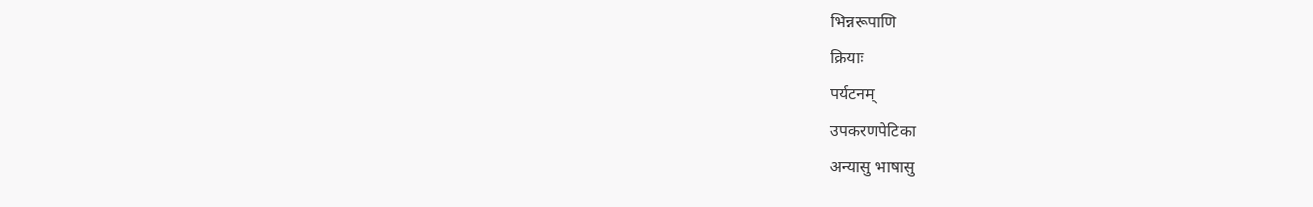भिन्नरूपाणि
क्रियाः
पर्यटनम्
उपकरणपेटिका
अन्यासु भाषासु